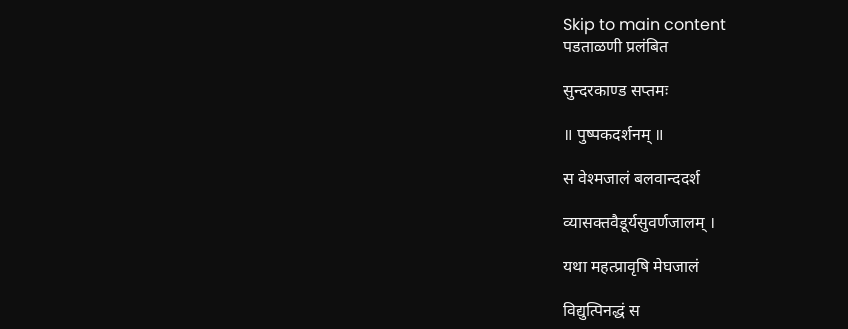Skip to main content
पडताळणी प्रलंबित

सुन्दरकाण्ड सप्तमः

॥ पुष्पकदर्शनम् ॥

स वेश्मजालं बलवान्ददर्श

व्यासक्तवैडूर्यसुवर्णजालम् ।

यथा महत्प्रावृषि मेघजालं

विद्युत्पिनद्धं स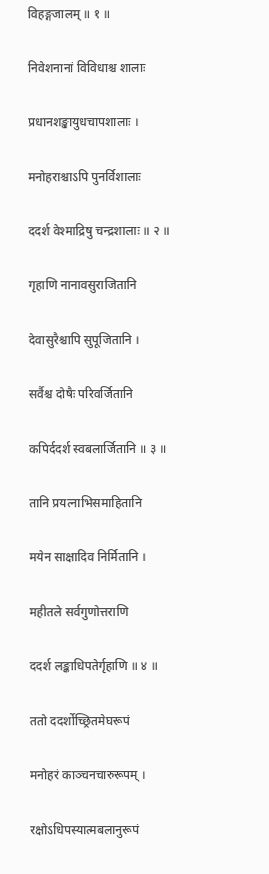विहङ्गजालम् ॥ १ ॥

निवेशनानां विविधाश्च शालाः

प्रधानशङ्खायुधचापशालाः ।

मनोहराश्चाऽपि पुनर्विशालाः

ददर्श वेश्माद्रिषु चन्द्रशालाः ॥ २ ॥

गृहाणि नानावसुराजितानि

देवासुरैश्चापि सुपूजितानि ।

सर्वैश्च दोषैः परिवर्जितानि

कपिर्ददर्श स्वबलार्जितानि ॥ ३ ॥

तानि प्रयत्नाभिसमाहितानि

मयेन साक्षादिव निर्मितानि ।

महीतले सर्वगुणोत्तराणि

ददर्श लङ्काधिपतेर्गृहाणि ॥ ४ ॥

ततो ददर्शोच्छ्रितमेघरूपं

मनोहरं काञ्चनचारुरूपम् ।

रक्षोऽधिपस्यात्मबलानुरूपं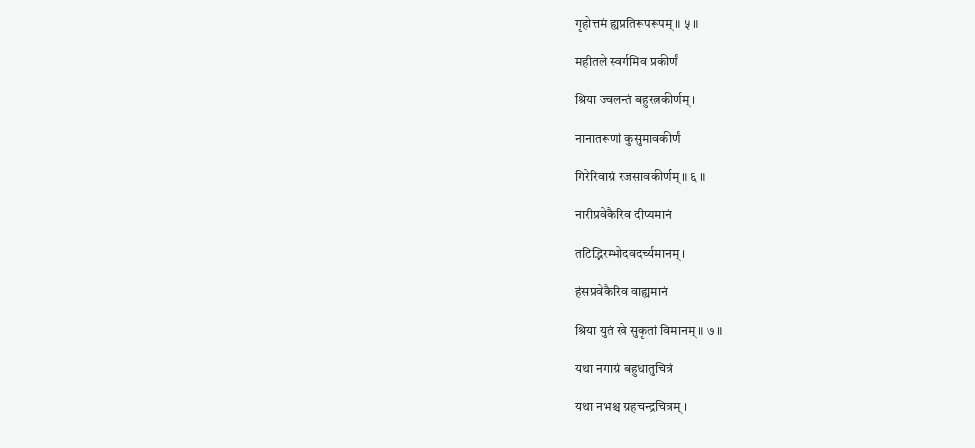गृहोत्तमं ह्यप्रतिरूपरूपम् ॥ ५ ॥

महीतले स्वर्गमिव प्रकीर्णं

श्रिया ज्वलन्तं बहुरत्नकीर्णम् ।

नानातरूणां कुसुमावकीर्णं

गिरेरिवाग्रं रजसावकीर्णम् ॥ ६ ॥

नारीप्रवेकैरिव दीप्यमानं

तटिद्भिरम्भोदवदर्च्यमानम् ।

हंसप्रवेकैरिव वाह्यमानं

श्रिया युतं खे सुकृतां विमानम् ॥ ७ ॥

यथा नगाग्रं बहुधातुचित्रं

यथा नभश्च ग्रहचन्द्रचित्रम् ।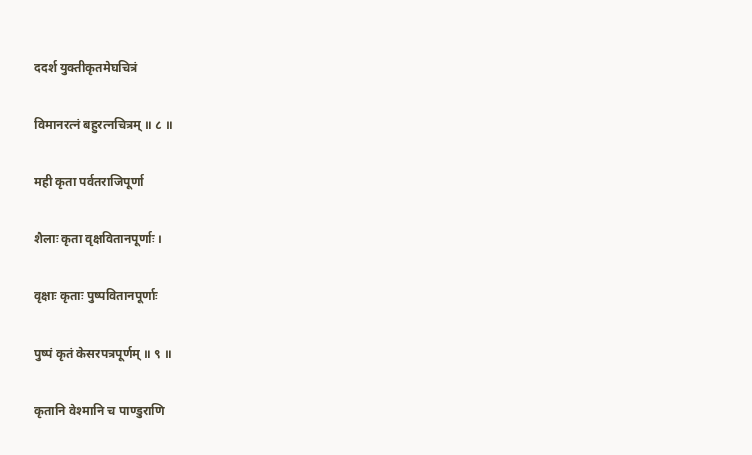ददर्श युक्तीकृतमेघचित्रं

विमानरत्नं बहुरत्नचित्रम् ॥ ८ ॥

मही कृता पर्वतराजिपूर्णा

शैलाः कृता वृक्षवितानपूर्णाः ।

वृक्षाः कृताः पुष्पवितानपूर्णाः

पुष्पं कृतं केसरपत्रपूर्णम् ॥ ९ ॥

कृतानि वेश्मानि च पाण्डुराणि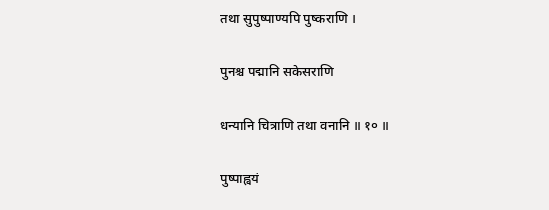तथा सुपुष्पाण्यपि पुष्कराणि ।

पुनश्च पद्मानि सकेसराणि

धन्यानि चित्राणि तथा वनानि ॥ १० ॥

पुष्पाह्वयं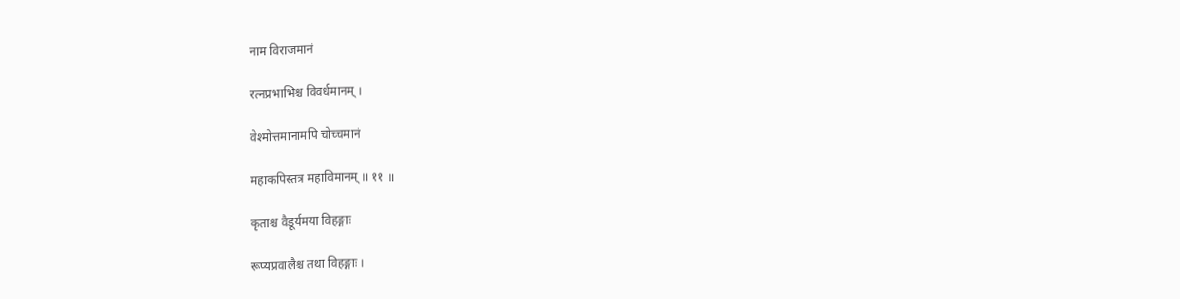नाम विराजमानं

रत्नप्रभाभिश्च विवर्धमानम् ।

वेश्मोत्तमानामपि चोच्चमानं

महाकपिस्तत्र महाविमानम् ॥ ११ ॥

कृताश्च वैडूर्यमया विहङ्गाः

रूप्यप्रवालैश्च तथा विहङ्गाः ।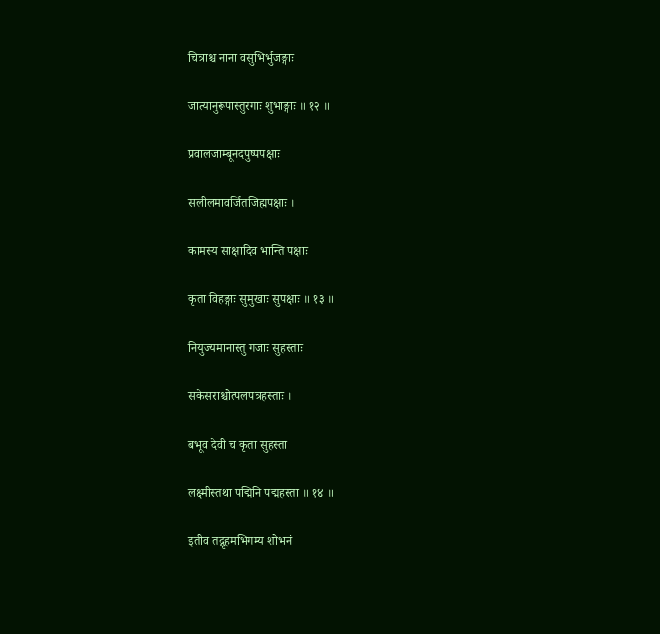चित्राश्च नाना वसुभिर्भुजङ्गाः

जात्यानुरूपास्तुरगाः शुभाङ्गाः ॥ १२ ॥

प्रवालजाम्बूनदपुष्पपक्षाः

सलीलमावर्जितजिह्मपक्षाः ।

कामस्य साक्षादिव भान्ति पक्षाः

कृता विहङ्गाः सुमुखाः सुपक्षाः ॥ १३ ॥

नियुज्यमानास्तु गजाः सुहस्ताः

सकेसराश्चोत्पलपत्रहस्ताः ।

बभूव देवी च कृता सुहस्ता

लक्ष्मीस्तथा पद्मिनि पद्महस्ता ॥ १४ ॥

इतीव तद्गृहमभिगम्य शोभनं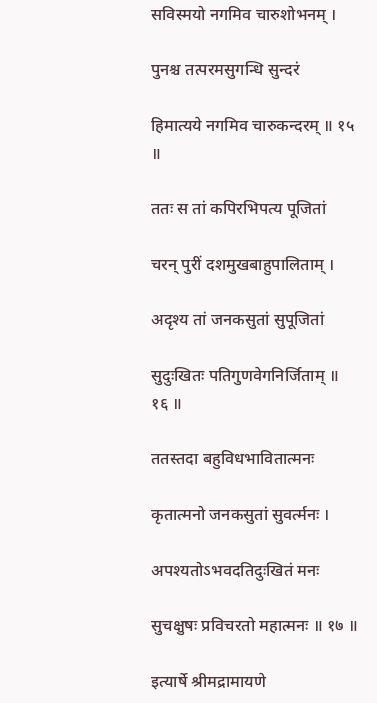सविस्मयो नगमिव चारुशोभनम् ।

पुनश्च तत्परमसुगन्धि सुन्दरं

हिमात्यये नगमिव चारुकन्दरम् ॥ १५ ॥

ततः स तां कपिरभिपत्य पूजितां

चरन् पुरीं दशमुखबाहुपालिताम् ।

अदृश्य तां जनकसुतां सुपूजितां

सुदुःखितः पतिगुणवेगनिर्जिताम् ॥ १६ ॥

ततस्तदा बहुविधभावितात्मनः

कृतात्मनो जनकसुतां सुवर्त्मनः ।

अपश्यतोऽभवदतिदुःखितं मनः

सुचक्षुषः प्रविचरतो महात्मनः ॥ १७ ॥

इत्यार्षे श्रीमद्रामायणे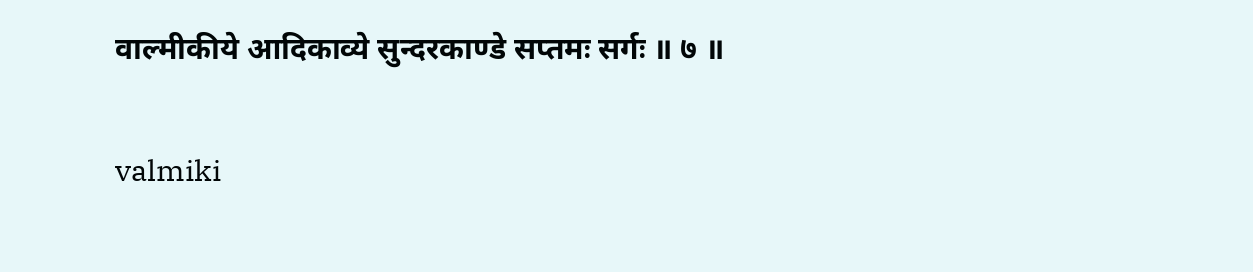वाल्मीकीये आदिकाव्ये सुन्दरकाण्डे सप्तमः सर्गः ॥ ७ ॥

valmiki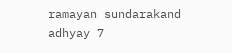ramayan sundarakand adhyay 7